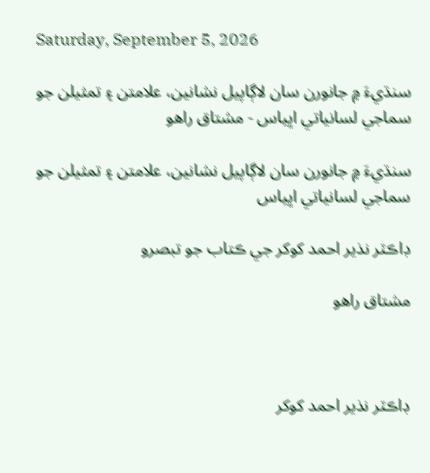Saturday, September 5, 2026

سنڌيءَ ۾ جانورن سان لاڳاپيل نشانين، علامتن ۽ تمثيلن جو سماجي لسانياتي اڀياس - مشتاق راھو

سنڌيءَ ۾ جانورن سان لاڳاپيل نشانين، علامتن ۽ تمثيلن جو سماجي لسانياتي اڀياس

ڊاڪٽر نذير احمد کوکر جي ڪتاب جو تبصرو

مشتاق راھو



ڊاڪٽر نذير احمد کوکر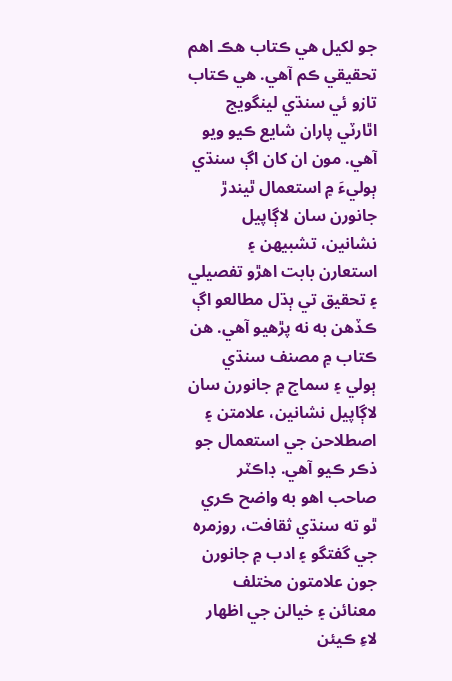جو لکيل هي ڪتاب هڪ اهم تحقيقي ڪم آهي. هي ڪتاب تازو ئي سنڌي لينگويج اٿارٽي پاران شايع ڪيو ويو آهي. مون ان کان اڳ سنڌي ٻوليءَ ۾ استعمال ٿيندڙ جانورن سان لاڳاپيل نشانين، تشبيهن ۽ استعارن بابت اهڙو تفصيلي ۽ تحقيق تي ٻڌل مطالعو اڳ ڪڏهن به نه پڙهيو آهي. هن ڪتاب ۾ مصنف سنڌي ٻولي ۽ سماج ۾ جانورن سان لاڳاپيل نشانين، علامتن ۽ اصطلاحن جي استعمال جو ذڪر ڪيو آهي. ڊاڪٽر صاحب اهو به واضح ڪري ٿو ته سنڌي ثقافت، روزمره جي گفتگو ۽ ادب ۾ جانورن جون علامتون مختلف معنائن ۽ خيالن جي اظهار لاءِ ڪيئن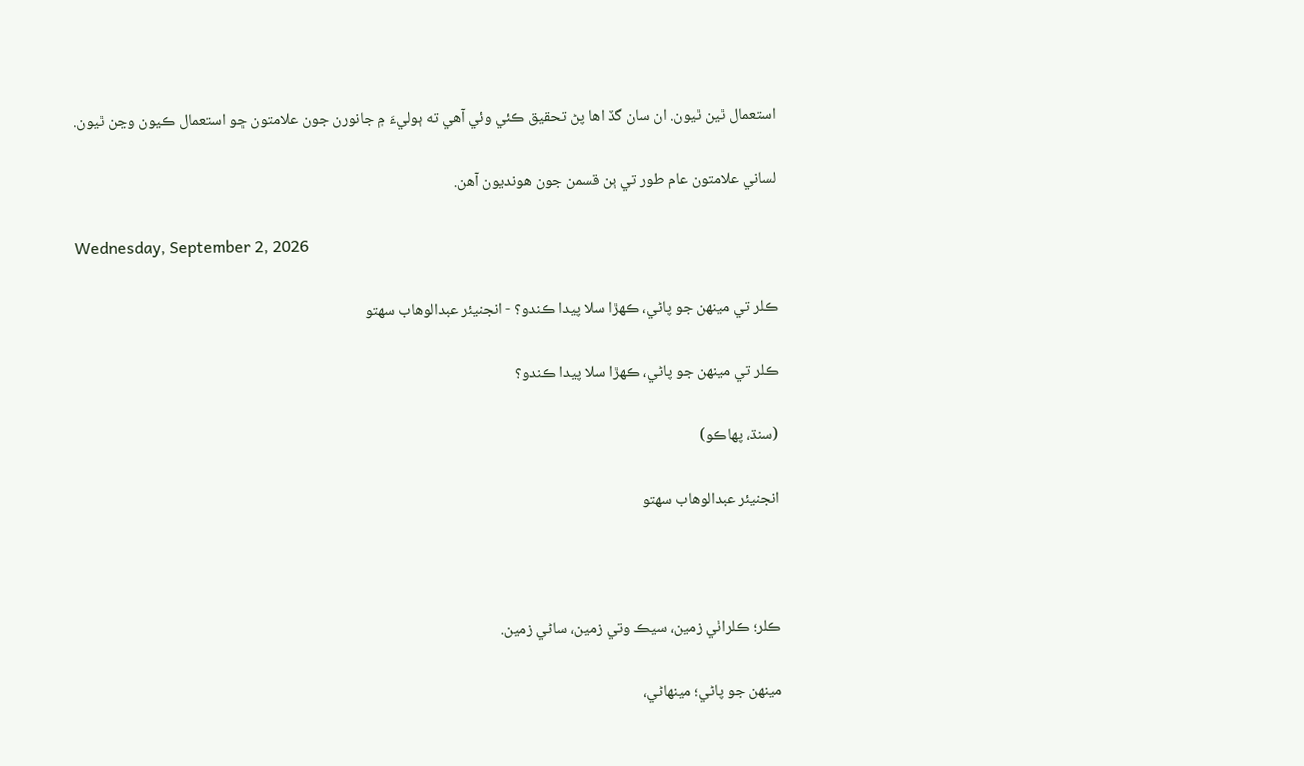استعمال ٿين ٿيون. ان سان گڏ اها پڻ تحقيق ڪئي وئي آهي ته ٻوليءَ ۾ جانورن جون علامتون ڇو استعمال ڪيون وڃن ٿيون.

لساني علامتون عام طور تي ٻن قسمن جون هونديون آهن.

Wednesday, September 2, 2026

ڪلر تي مينھن جو پاڻي، ڪھڙا سلا پيدا ڪندو؟ - انجنيئر عبدالوھاب سھتو

ڪلر تي مينھن جو پاڻي، ڪھڙا سلا پيدا ڪندو؟

(سنڌ، پھاڪو)

انجنيئر عبدالوھاب سھتو



ڪلر؛ ڪلراٺي زمين، سيڪ وتي زمين، ساڻي زمين.

مينھن جو پاڻي؛ مينھاڻي،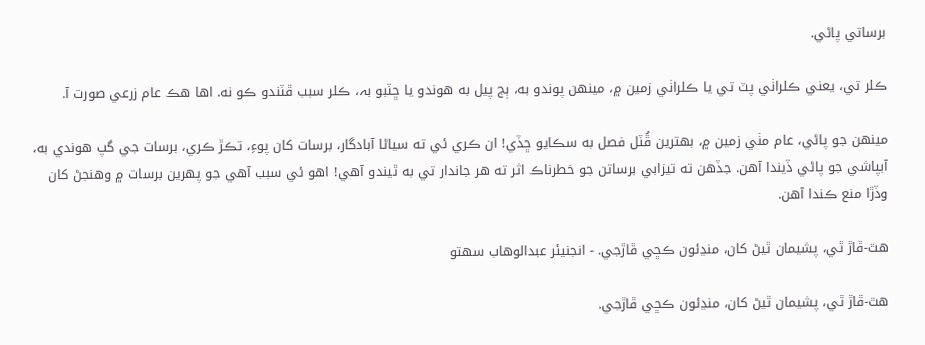برساتي پاڻي.

ڪلر تي، يعني ڪلراٺي پٽ تي يا ڪلراٺي زمين ۾، مينھن پوندو به، ٻج پيل به ھوندو يا ڇٽبو بہ، ڪلر سبب ڦٽندو ڪو نه. اھا ھڪ عام زرعي صورت آ.

مينھن جو پاڻي، عام مٺي زمين ۾، بھترين ڦُٽل فصل به سڪايو ڇڏي! ان ڪري ئي ته سياڻا آبادگار، برسات کان پوءِ، تڪڙ ڪري، برسات جي گپ ھوندي به، آبپاشي جو پاڻي ڏيندا آھن. جڏھن ته تيزابي برساتن جو خطرناڪ اثر ته ھر جاندار تي به ٿيندو آھي! اھو ئي سبب آھي جو پھرين برسات ۾ وھنجڻ کان وڏڙا منع ڪندا آھن.

ھٿ-ڦاڙ ٿي، پشيمان ٿيڻ کان، منڍئون ڪڇي ڦاڙجي. - انجنيئر عبدالوھاب سھتو

ھٿ-ڦاڙ ٿي، پشيمان ٿيڻ کان، منڍئون ڪڇي ڦاڙجي.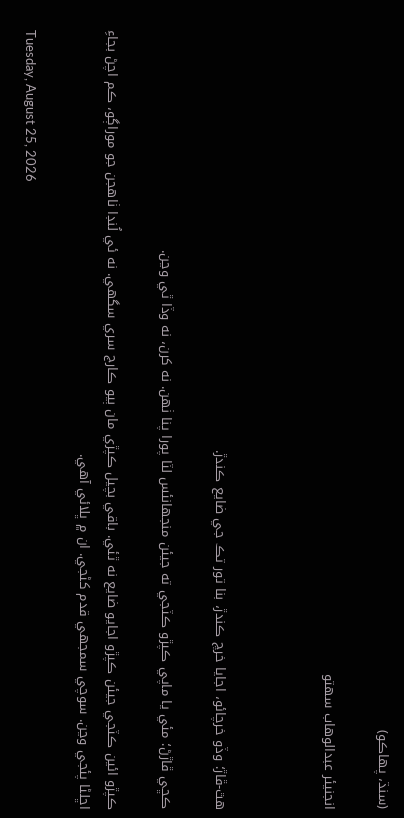(سنڌ، پھاڪو)

انجنيئر عبدالوھاب سھتو



ھٿ-ڦاڙ؛ وڏو خرچائو، اجايا خرچ ڪندڙ، بنا تور تڪ جي ضايع ڪندڙ.

ڪڇي ڦاڙڻ؛ مئي يا ماپي ڪپڙو ڪٽجي ته جيئن منجھانئس لٽا پورا پنا ٺھن. نه کرن، نه وڏا ٿي وڃن.

ڪپڙو ائين ڪٽجي جيئن ڪپڙو اجايو ضايع نه ٿئي. باقي بچيل ڪپڙي مان ٻيو ڪارج سري سگھي. نه ئي لُنڊا ٺاھجن جو موراڳو، ڪم اچڻ بجاءِ اڇلڻا پئجي وڃن. سوچي سمجھي قدم کڻجي. ان ۾ ڀلائي آھي.

Tuesday, August 25, 2026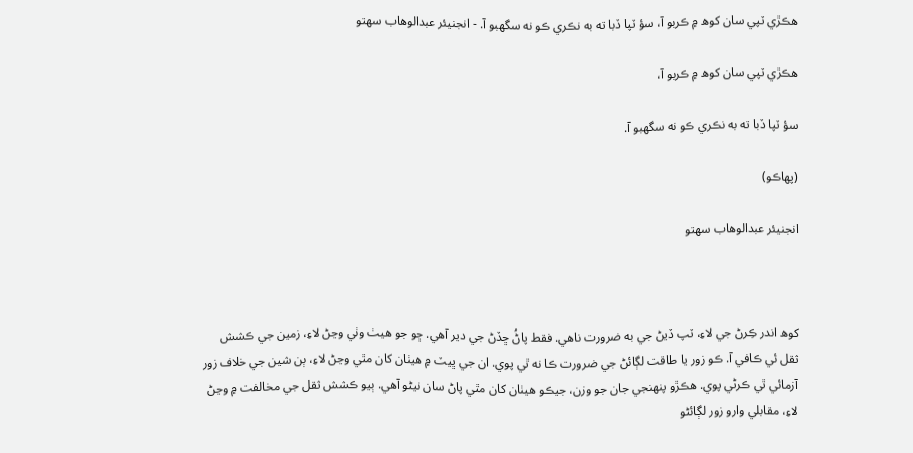ھڪڙي ٽپي سان کوھ ۾ ڪربو آ، سؤ ٽپا ڏبا ته به نڪري ڪو نه سگھبو آ. - انجنيئر عبدالوھاب سھتو

ھڪڙي ٽپي سان کوھ ۾ ڪربو آ،

سؤ ٽپا ڏبا ته به نڪري ڪو نه سگھبو آ.

(پھاڪو)

انجنيئر عبدالوھاب سھتو



کوھ اندر ڪِرڻ جي لاءِ، ٽپ ڏيڻ جي به ضرورت ناھي. فقط پاڻُ ڇڏڻ جي دير آھي. ڇو جو ھيٺ وٺي وڃڻ لاءِ، زمين جي ڪشش ثقل ئي ڪافي آ. ڪو زور يا طاقت لڳائڻ جي ضرورت ڪا نه ٿي پوي. ان جي ڀيٽ ۾ ھيٺان کان مٿي وڃڻ لاءِ، ٻن شين جي خلاف زور آزمائي ٿي ڪرڻي پوي. ھڪڙو پنھنجي جان جو وزن، جيڪو ھيٺان کان مٿي پاڻ سان نيڻو آھي. ٻيو ڪشش ثقل جي مخالفت ۾ وڃڻ لاءِ، مقابلي وارو زور لڳائڻو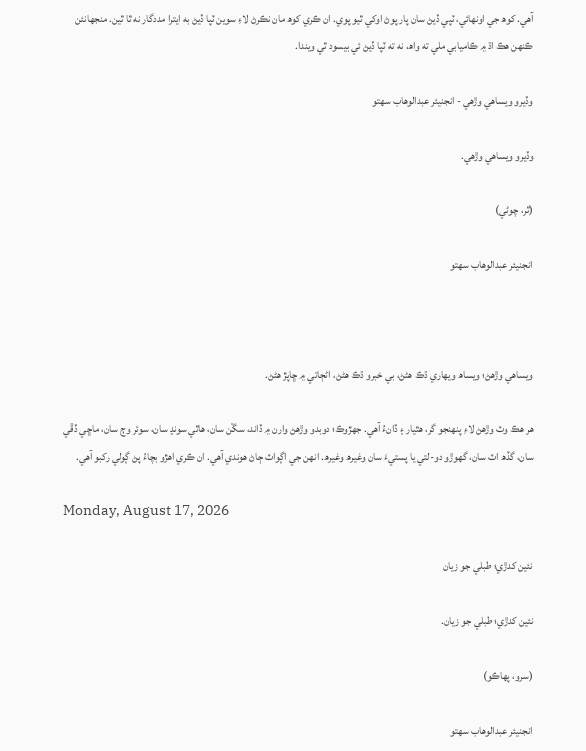آھي. کوھ جي اونھائي، ٽپي ڏيڻ سان پار پوڻ اوکي ٿيو پوي. ان ڪري کوھ مان نڪرڻ لاءِ سوين ٽپا ڏيڻ به ايترا مددگار نه ٿا ٿين. منجھانئن ڪنھن ھڪ اڌ ۾ ڪاميابي ملي ته واھ، نه ته ٽپا ڏيڻ ئي بيسود ٿي ويندا.

وڏيرو ويساھي وڙھي - انجنيئر عبدالوھاب سھتو

وڏيرو ويساھي وڙھي.

(ٿر، چوڻي)

انجنيئر عبدالوھاب سھتو



ويساھي وڙھڻ؛ ويساھ ويھاري ڌڪ ھڻڻ، بي خبرو ڌڪ ھڻڻ، اڻڄاتي ۾ ڇاپڙ ھڻڻ.

ھر ھڪ وٽ وڙھڻ لاءِ پنھنجو گر، ھٿيار ۽ ڏانءُ آھي. جھڙوڪ؛ دوبدو وڙھڻ وارن ۾ ڏاند، سڱن سان، ھاٿي سونڍ سان، سوئر وڄ سان، ماڇي ڏڦي سان، گڏھ اٽ سان، گھوڙو دو-لتي يا پستيءَ سان وغيرھ وغيرھ. انھن جي اڳواٽ ڄاڻ ھوندي آھي. ان ڪري اھڙو بچاءُ پڻ ڳولي رکبو آھي.

Monday, August 17, 2026

نئين کدڙي؛ طبلي جو زيان

نئين کدڙي؛ طبلي جو زيان.

(سرو، پھاڪو)

انجنيئر عبدالوھاب سھتو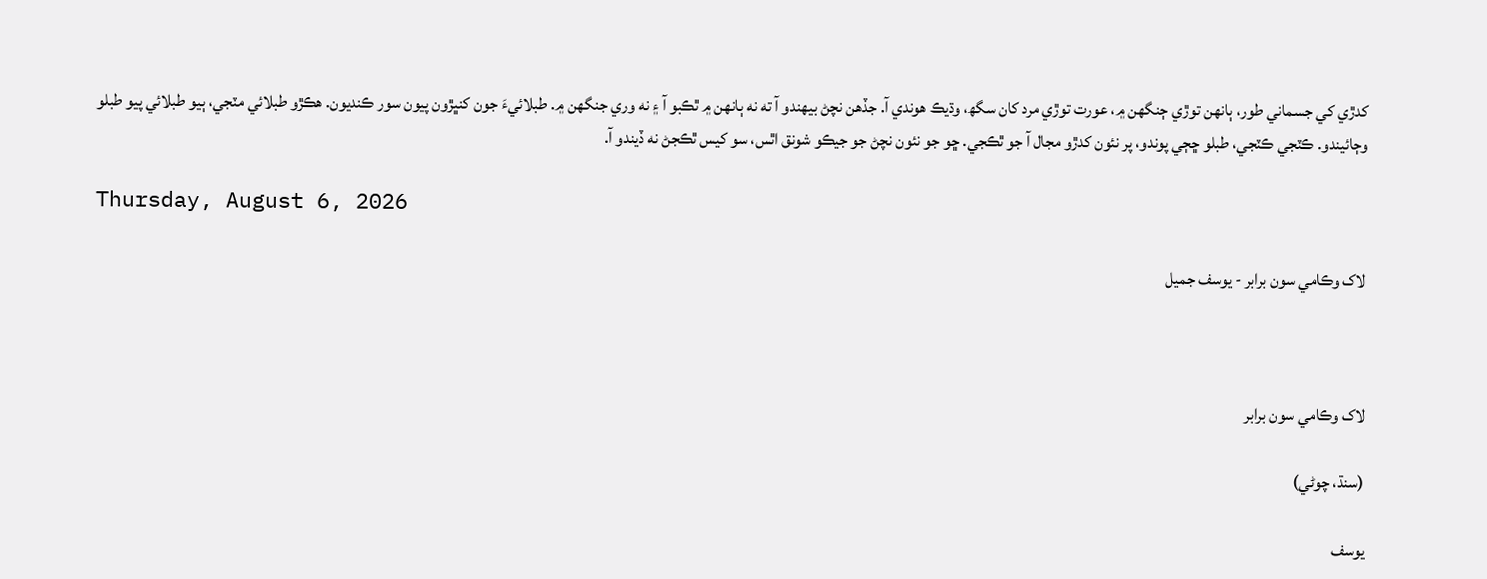کدڙي کي جسماني طور، ٻانھن توڙي ڄنگھن ۾، عورت توڙي مرد کان سگھ، وڌيڪ ھوندي آ. جڏھن نچڻ بيھندو آ ته نه ٻانھن ۾ ٿڪبو آ ۽ نه وري جنگھن ۾. طبلائيءَ جون کنڀڙون پيون سور ڪنديون. ھڪڙو طبلائي مٽجي، ٻيو طبلائي پيو طبلو وڄائيندو. ڪٽجي ڪٽجي، طبلو ڇڄي پوندو، پر نئون کدڙو مجال آ جو ٿڪجي. ڇو جو نئون نچڻ جو جيڪو شونق اٿس، سو کيس ٿڪجڻ نه ڏيندو آ.

Thursday, August 6, 2026

لاک وڪامي سون برابر - يوسف جميل



لاک وڪامي سون برابر

(سنڌ، چوڻي)

يوسف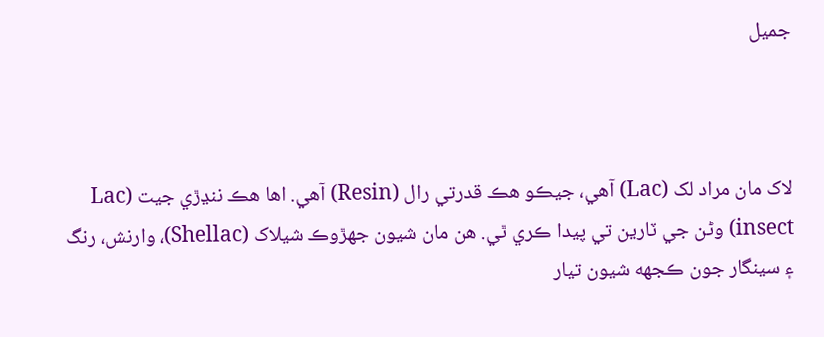جميل



لاک مان مراد لک (Lac) آهي، جيڪو هڪ قدرتي رال (Resin) آهي. اها هڪ ننڍڙي جيت (Lac insect) وڻن جي ٽارين تي پيدا ڪري ٿي. هن مان شيون جهڙوڪ شيلاک (Shellac)، وارنش، رنگ ۽ سينگار جون ڪجهه شيون تيار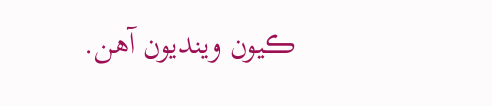ڪيون وينديون آهن.